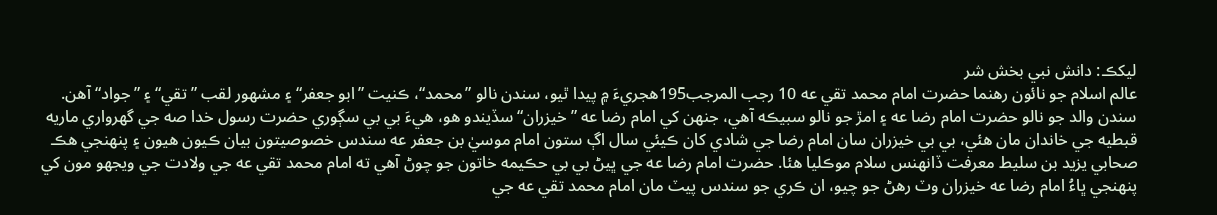ليکڪ: دانش نبي بخش شر
عالم اسلام جو نائون رهنما حضرت امام محمد تقي عه 10 رجب المرجب195هجريءَ ۾ پيدا ٿيو، سندن نالو ”محمد“، ڪنيت ”ابو جعفر“ ۽ مشهور لقب ”تقي“ ۽ ”جواد“ آهن. سندن والد جو نالو حضرت امام رضا عه ۽ امڙ جو نالو سبيڪه آهي، جنهن کي امام رضا عه ”خيزران“ سڏيندو هو، هيءَ بي بي سڳوري حضرت رسول خدا صه جي گهرواري ماريه قبطيه جي خاندان مان هئي، بي بي خيزران سان امام رضا جي شادي کان ڪيئي سال اڳ ستون امام موسيٰ بن جعفر عه سندس خصوصيتون بيان ڪيون هيون ۽ پنهنجي هڪ صحابي يزيد بن سليط معرفت ڏانهنس سلام موڪليا هئا. حضرت امام رضا عه جي ڀيڻ بي بي حڪيمه خاتون جو چوڻ آهي ته امام محمد تقي عه جي ولادت جي ويجهو مون کي پنهنجي ڀاءُ امام رضا عه خيزران وٽ رهڻ جو چيو، ان ڪري جو سندس پيٽ مان امام محمد تقي عه جي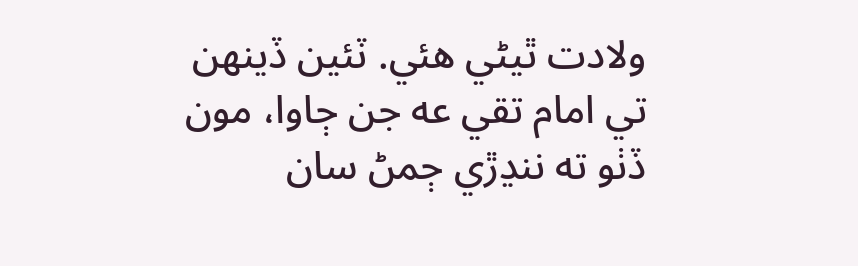ولادت ٿيڻي هئي. ٽئين ڏينهن تي امام تقي عه جن ڄاوا، مون ڏٺو ته ننڍڙي ڄمڻ سان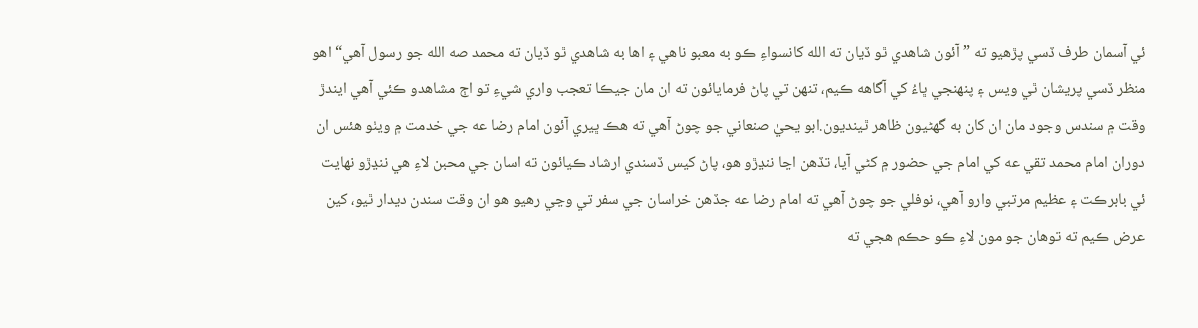ئي آسمان طرف ڏسي پڙهيو ته ” آئون شاهدي ٿو ڏيان ته الله کانسواءِ ڪو به معبو ناهي ۽ اها به شاهدي ٿو ڏيان ته محمد صه الله جو رسول آهي“ اهو منظر ڏسي پريشان ٿي ويس ۽ پنهنجي ڀاءُ کي آگاهه ڪيم، تنهن تي پاڻ فرمايائون ته ان مان جيڪا تعجب واري شيءِ تو اڄ مشاهدو ڪئي آهي ايندڙ وقت ۾ سندس وجود مان ان کان به گهڻيون ظاهر ٿينديون.ابو يحيٰ صنعاني جو چوڻ آهي ته هڪ ڀيري آئون امام رضا عه جي خدمت ۾ ويٺو هئس ان دوران امام محمد تقي عه کي امام جي حضور ۾ کڻي آيا، تڏهن اڃا ننڍڙو هو، پاڻ کيس ڏسندي ارشاد ڪيائون ته اسان جي محبن لاءِ هي ننڍڙو نهايت ئي بابرڪت ۽ عظيم مرتبي وارو آهي، نوفلي جو چوڻ آهي ته امام رضا عه جڏهن خراسان جي سفر تي وڃي رهيو هو ان وقت سندن ديدار ٿيو، کين عرض ڪيم ته توهان جو مون لاءِ ڪو حڪم هجي ته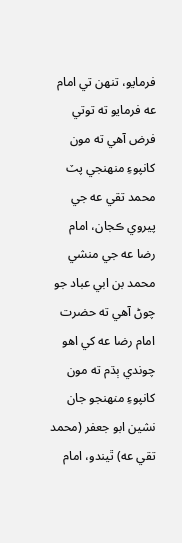فرمايو، تنهن تي امام عه فرمايو ته توتي فرض آهي ته مون کانپوءِ منهنجي پٽ محمد تقي عه جي پيروي ڪجان، امام رضا عه جي منشي محمد بن ابي عباد جو چوڻ آهي ته حضرت امام رضا عه کي اهو چوندي ٻڌم ته مون کانپوءِ منهنجو جان نشين ابو جعفر (محمد تقي عه) ٿيندو، امام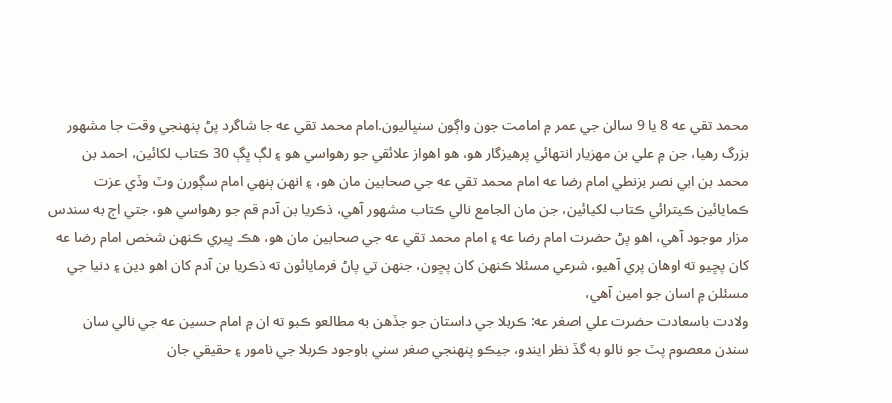محمد تقي عه 8 يا 9 سالن جي عمر ۾ امامت جون واڳون سنڀاليون.امام محمد تقي عه جا شاگرد پڻ پنهنجي وقت جا مشهور بزرگ رهيا، جن ۾ علي بن مهزيار انتهائي پرهيزگار هو، هو اهواز علائقي جو رهواسي هو ۽ لڳ ڀڳ 30 ڪتاب لکائين، احمد بن محمد بن ابي نصر بزنطي امام رضا عه امام محمد تقي عه جي صحابين مان هو، ۽ انهن ٻنهي امام سڳورن وٽ وڏي عزت ڪمايائين ڪيترائي ڪتاب لکيائين، جن مان الجامع نالي ڪتاب مشهور آهي، ذڪريا بن آدم قم جو رهواسي هو، جتي اڄ به سندس مزار موجود آهي، اهو پڻ حضرت امام رضا عه ۽ امام محمد تقي عه جي صحابين مان هو، هڪ ڀيري ڪنهن شخص امام رضا عه کان پڇيو ته اوهان پري آهيو، شرعي مسئلا ڪنهن کان پڇون، جنهن تي پاڻ فرمايائون ته ذڪريا بن آدم کان اهو دين ۽ دنيا جي مسئلن ۾ اسان جو امين آهي،
ولادت باسعادت حضرت علي اصغر عه: ڪربلا جي داستان جو جڏهن به مطالعو ڪبو ته ان ۾ امام حسين عه جي نالي سان سندن معصوم پٽ جو نالو به گڏ نظر ايندو، جيڪو پنهنجي صغر سني باوجود ڪربلا جي نامور ۽ حقيقي جان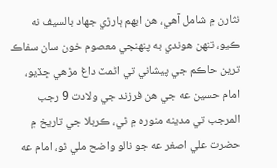نثارن ۾ شامل آهي، هن ابهم ٻارڙي جهاد بالسيف نه ڪيو، تنهن هوندي به پنهنجي معصوم خون سان سفاڪ ترين حاڪم جي پيشاني تي اڻمٽ داغ مڙهي ڇڏيو، امام حسين عه جي هن فرزند جي ولادت 9 رجب المرجب تي مدينه منوره ۾ ٿي، ڪربلا جي تاريخ ۾ حضرت علي اصغر عه جو نالو واضح ملي ٿو، امام عه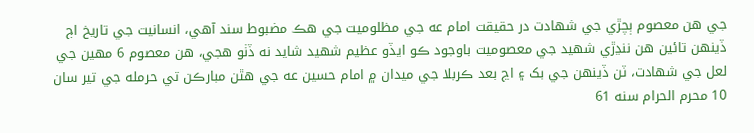جي هن معصوم ٻچڙي جي شهادت در حقيقت امام عه جي مظلوميت جي هڪ مضبوط سند آهي، انسانيت جي تاريخ اڄ ڏينهن تائين هن ننڍڙي شهيد جي معصوميت باوجود ڪو ايڏو عظيم شهيد شايد نه ڏٺو هجي، هن معصوم 6 مهين جي لعل جي شهادت، ٽن ڏينهن جي بک ۽ اڃ بعد ڪربلا جي ميدان ۾ امام حسين عه جي هٿن مبارڪن تي حرمله جي تير سان 10 محرم الحرام سنه 61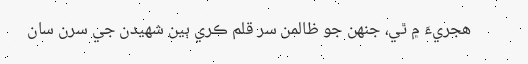هجريءَ ۾ ٿي، جنهن جو ظالمن سر قلم ڪري ٻين شهيدن جي سرن سان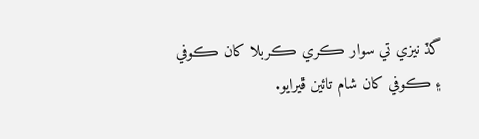گڏ نيزي تي سوار ڪري ڪربلا کان ڪوفي ۽ ڪوفي کان شام تائين ڦيرايو.